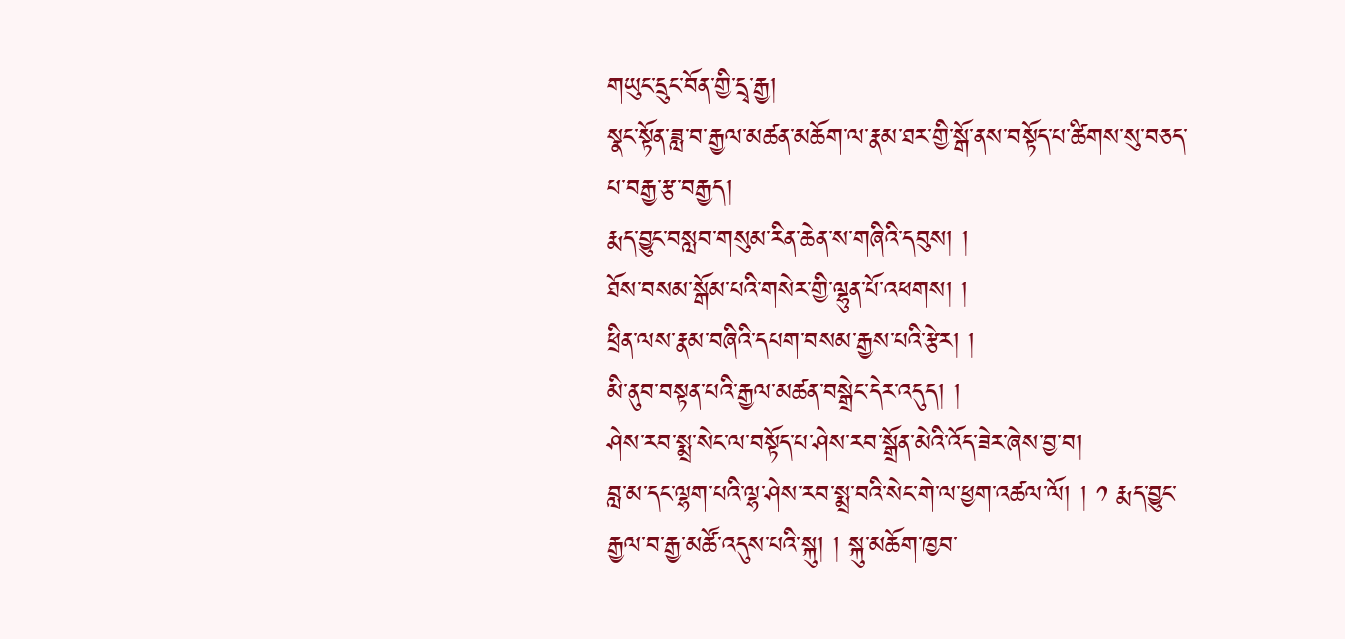གཡུང་དྲུང་བོན་གྱི་དྲྭ་རྒྱ།
སྣང་སྟོན་ཟླ་བ་རྒྱལ་མཚན་མཆོག་ལ་རྣམ་ཐར་གྱི་སྒོ་ནས་བསྟོད་པ་ཚིགས་སུ་བཅད་པ་བརྒྱ་རྩ་བརྒྱད།
རྨད་བྱུང་བསླབ་གསུམ་རིན་ཆེན་ས་གཞིའི་དབུས། །
ཐོས་བསམ་སྒོམ་པའི་གསེར་གྱི་ལྷུན་པོ་འཕགས། །
ཕྲིན་ལས་རྣམ་བཞིའི་དཔག་བསམ་རྒྱས་པའི་རྩེར། །
མི་ནུབ་བསྟན་པའི་རྒྱལ་མཚན་བསྒྲེང་དེར་འདུད། །
ཤེས་རབ་སྨྲ་སེང་ལ་བསྟོད་པ་ཤེས་རབ་སྒྲོན་མེའི་འོད་ཟེར་ཞེས་བྱ་བ།
བླ་མ་དང་ལྷག་པའི་ལྷ་ཤེས་རབ་སྨྲ་བའི་སེང་གེ་ལ་ཕྱག་འཚལ་ལོ། ། ༡ རྨད་བྱུང་རྒྱལ་བ་རྒྱ་མཚོ་འདུས་པའི་སྐུ། ། སྐུ་མཆོག་ཁྱབ་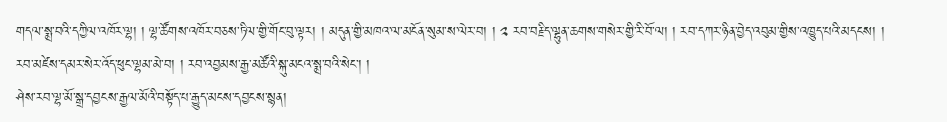གདལ་སྨྲ་བའི་དཀྱིལ་འཁོར་ལྷ། ། ལྷ་ཚོགས་འཁོར་བཅས་ཏིལ་གྱི་གོང་བུ་ལྟར། ། མདུན་གྱི་མཁའ་ལ་མངོན་སུམ་ས་ལེར་བ། ། ༢ རབ་བརྗིད་ལྷུན་ཆགས་གསེར་གྱི་རི་བོ་ལ། ། རབ་དཀར་ཉིན་བྱེད་འབུམ་གྱིས་འཁྱུད་པའི་མདངས། ། རབ་མཛེས་དམར་སེར་འོད་ཕུང་ལྷམ་མེ་བ། ། རབ་འབྱམས་རྒྱ་མཚོའི་སྐུ་མངའ་སྨྲ་བའི་སེང་། །
ཤེས་རབ་ལྷ་མོ་སྒྲ་དབྱངས་རྒྱལ་མོའི་བསྟོད་པ་རྒྱུད་མངས་དབྱངས་སྙན།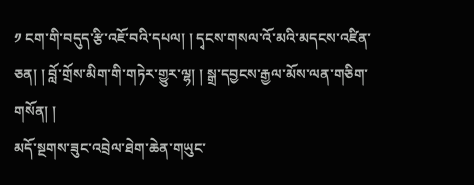༡ ངག་གི་བདུད་རྩི་འཇོ་བའི་དཔལ། ། དྭངས་གསལ་འོ་མའི་མདངས་འཛིན་ཅན། ། བློ་གྲོས་མིག་གི་གཏེར་གྱུར་ལྷ། ། སྒྲ་དབྱངས་རྒྱལ་མོས་ལན་གཅིག་གསོན། །
མདོ་སྔགས་ཟུང་འབྲེལ་ཐེག་ཆེན་གཡུང་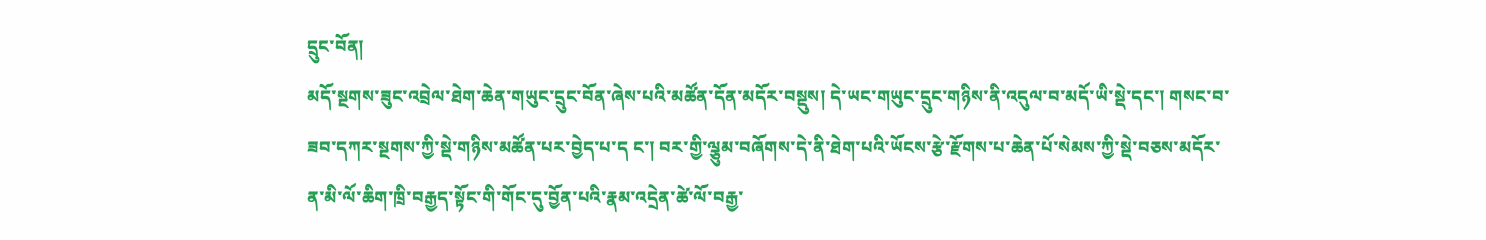དྲུང་བོན།
མདོ་སྔགས་ཟུང་འབྲེལ་ཐེག་ཆེན་གཡུང་དྲུང་བོན་ཞེས་པའི་མཚོན་དོན་མདོར་བསྡུས། དེ་ཡང་གཡུང་དྲུང་གཉིས་ནི་འདུལ་བ་མདོ་ཡི་སྡེ་དང་། གསང་བ་ཟབ་དཀར་སྔགས་ཀྱི་སྡེ་གཉིས་མཚོན་པར་བྱེད་པ་ད ང་། བར་གྱི་ལྕུམ་བཞོགས་དེ་ནི་ཐེག་པའི་ཡོངས་རྩེ་རྫོགས་པ་ཆེན་པོ་སེམས་ཀྱི་སྡེ་བཅས་མདོར་ན་མི་ལོ་ཆིག་ཁྲི་བརྒྱད་སྟོང་གི་གོང་དུ་བྱོན་པའི་རྣམ་འདྲེན་ཚེ་ལོ་བརྒྱ་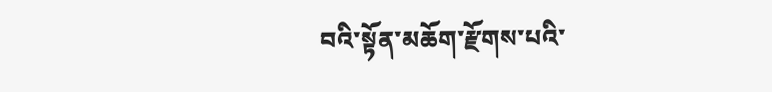བའི་སྟོན་མཆོག་རྫོགས་པའི་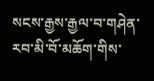སངས་རྒྱས་རྒྱལ་བ་གཤེན་རབ་མི་བོ་མཆོག་གིས་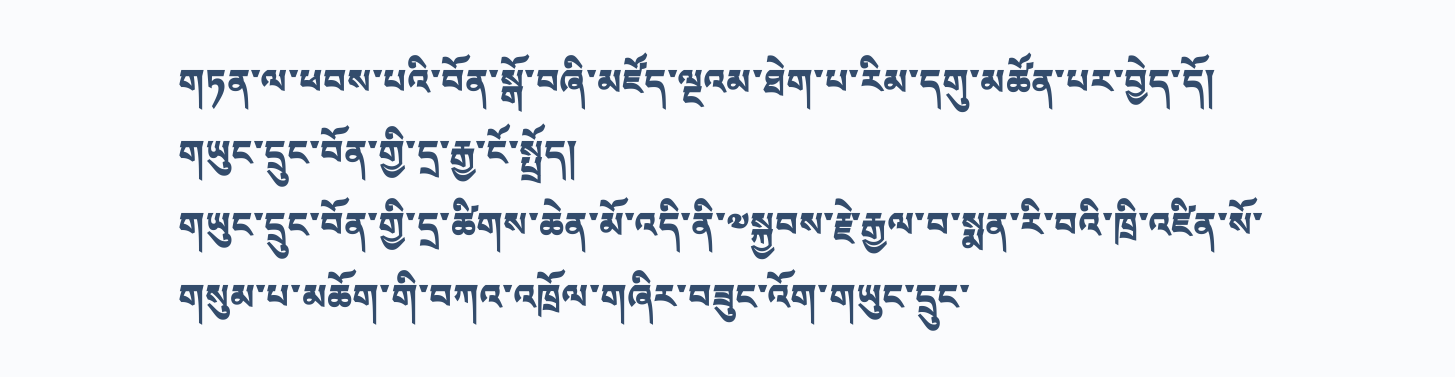གཏན་ལ་ཕབས་པའི་བོན་སྒོ་བཞི་མཛོད་ལྔའམ་ཐེག་པ་རིམ་དགུ་མཚོན་པར་བྱེད་དོ།
གཡུང་དྲུང་བོན་གྱི་དྲ་རྒྱ་ངོ་སྤྲོད།
གཡུང་དྲུང་བོན་གྱི་དྲ་ཚིགས་ཆེན་མོ་འདི་ནི་༧སྐྱབས་རྗེ་རྒྱལ་བ་སྨན་རི་བའི་ཁྲི་འཛིན་སོ་གསུམ་པ་མཆོག་གི་བཀའ་འཁྲོལ་གཞིར་བཟུང་འོག་གཡུང་དྲུང་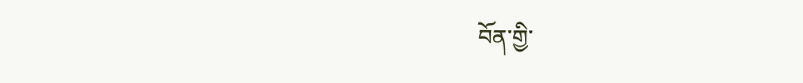བོན་གྱི་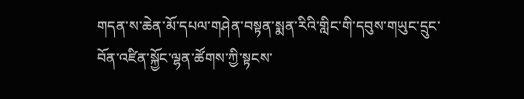གདན་ས་ཆེན་མོ་དཔལ་གཤེན་བསྟན་སྨན་རིའི་གླིང་གི་དབུས་གཡུང་དྲུང་བོན་འཛིན་སྐྱོང་ལྷན་ཚོགས་ཀྱི་སྟངས་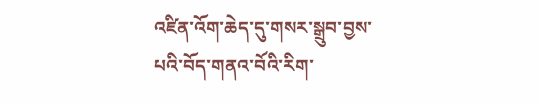འཛིན་འོག་ཆེད་དུ་གསར་སྒྲུབ་བྱས་པའི་བོད་གནའ་བོའི་རིག་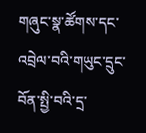གཞུང་སྣ་ཚོགས་དང་འབྲེལ་བའི་གཡུང་དྲུང་བོན་སྤྱི་བའི་དྲ་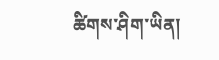ཚིགས་ཤིག་ཡིན།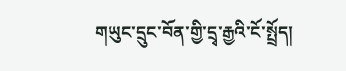གཡུང་དྲུང་བོན་གྱི་དྲྭ་རྒྱའི་ངོ་སྤྲོད།